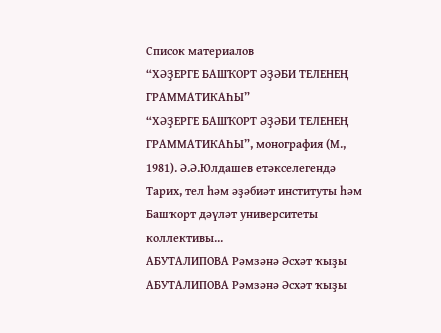Список материалов
“ХӘҘЕРГЕ БАШҠОРТ ӘҘӘБИ ТЕЛЕНЕҢ ГРАММАТИКАҺЫ”
“ХӘҘЕРГЕ БАШҠОРТ ӘҘӘБИ ТЕЛЕНЕҢ ГРАММАТИКАҺЫ”, монография (М., 1981). Ә.Ә.Юлдашев етәкселегендә Тарих, тел һәм әҙәбиәт институты һәм Башҡорт дәүләт университеты коллективы...
АБУТАЛИПОВА Рәмзәнә Әсхәт ҡыҙы
АБУТАЛИПОВА Рәмзәнә Әсхәт ҡыҙы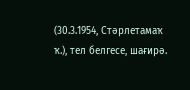(30.3.1954, Стәрлетамаҡ ҡ.), тел белгесе, шағирә.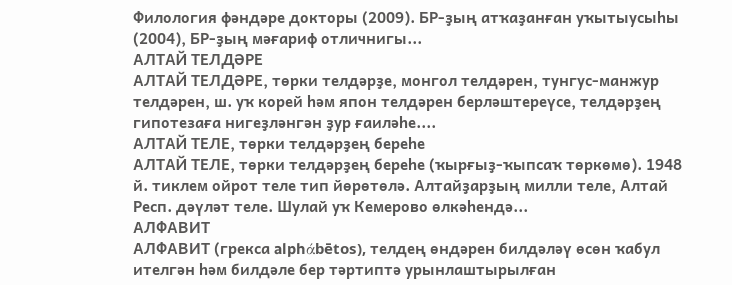Филология фәндәре докторы (2009). БР‑ҙың атҡаҙанған уҡытыусыһы (2004), БР‑ҙың мәғариф отличнигы...
АЛТАЙ ТЕЛДӘРЕ
АЛТАЙ ТЕЛДӘРЕ, төрки телдәрҙе, монгол телдәрен, тунгус‑манжур телдәрен, ш. уҡ корей һәм япон телдәрен берләштереүсе, телдәрҙең гипотезаға нигеҙләнгән ҙур ғаиләһе....
АЛТАЙ ТЕЛЕ, төрки телдәрҙең береһе
АЛТАЙ ТЕЛЕ, төрки телдәрҙең береһе (ҡырғыҙ‑ҡыпсаҡ төркөмө). 1948 й. тиклем ойрот теле тип йөрөтөлә. Алтайҙарҙың милли теле, Алтай Респ. дәүләт теле. Шулай уҡ Кемерово өлкәһендә...
АЛФАВИТ
АЛФАВИТ (грекса alphάbētos), телдең өндәрен билдәләү өсөн ҡабул ителгән һәм билдәле бер тәртиптә урынлаштырылған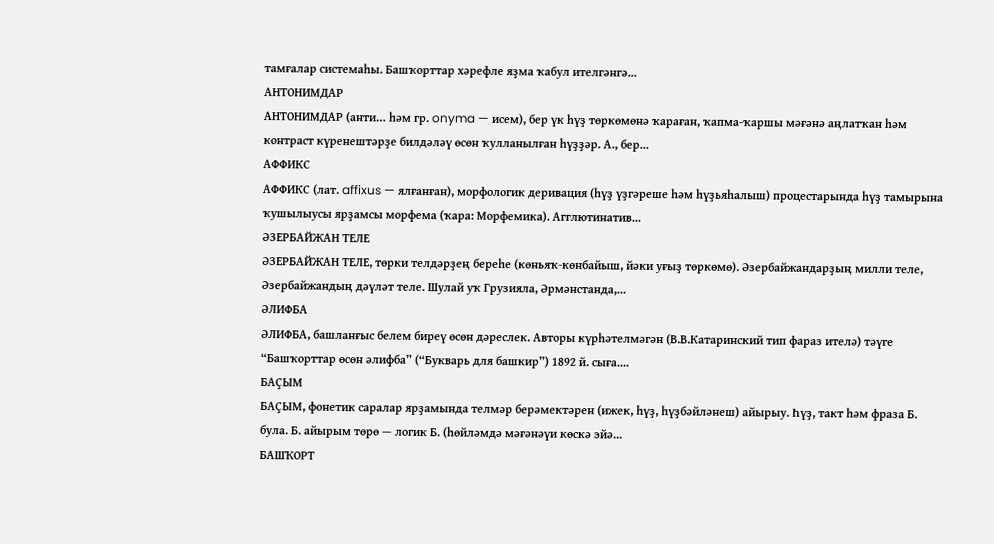тамғалар системаһы. Башҡорттар хәрефле яҙма ҡабул ителгәнгә...
АНТОНИМДАР
АНТОНИМДАР (анти… һәм гр. onyma — исем), бер үк һүҙ төркөмөнә ҡараған, ҡапма‑ҡаршы мәғәнә аңлатҡан һәм контраст күренештәрҙе билдәләү өсөн ҡулланылған һүҙҙәр. А., бер...
АФФИКС
АФФИКС (лат. affixus — ялғанған), морфологик деривация (һүҙ үҙгәреше һәм һүҙьяһалыш) процестарында һүҙ тамырына ҡушылыусы ярҙамсы морфема (ҡара: Морфемика). Агглютинатив...
ӘЗЕРБАЙЖАН ТЕЛЕ
ӘЗЕРБАЙЖАН ТЕЛЕ, төрки телдәрҙең береһе (көньяҡ‑көнбайыш, йәки уғыҙ төркөмө). Әзербайжандарҙың милли теле, Әзербайжандың дәүләт теле. Шулай уҡ Грузияла, Әрмәнстанда,...
ӘЛИФБА
ӘЛИФБА, башланғыс белем биреү өсөн дәреслек. Авторы күрһәтелмәгән (В.В.Катаринский тип фараз ителә) тәүге “Башҡорттар өсөн әлифба” (“Букварь для башкир”) 1892 й. сыға....
БАҪЫМ
БАҪЫМ, фонетик саралар ярҙамында телмәр берәмектәрен (ижек, һүҙ, һүҙбәйләнеш) айырыу. Һүҙ, такт һәм фраза Б. була. Б. айырым төрө — логик Б. (һөйләмдә мәғәнәүи көскә эйә...
БАШҠОРТ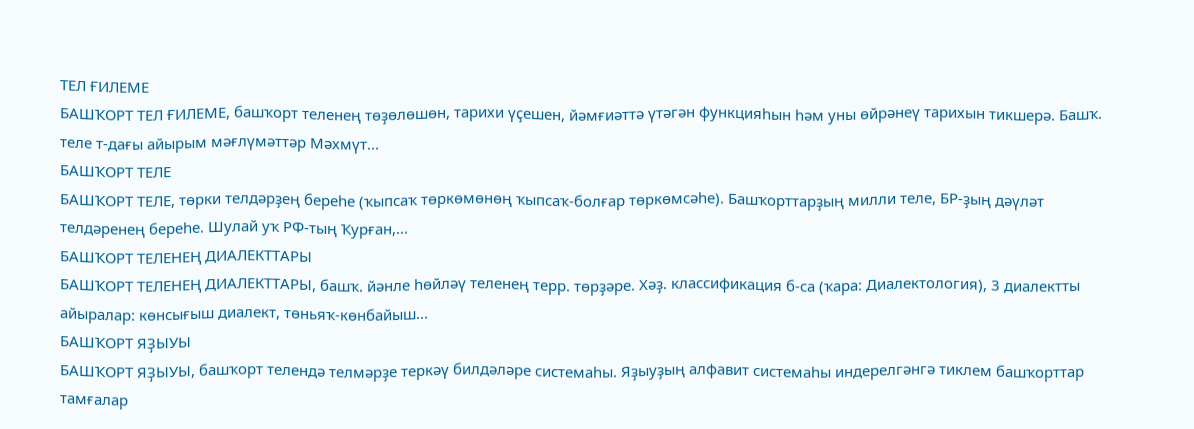ТЕЛ ҒИЛЕМЕ
БАШҠОРТ ТЕЛ ҒИЛЕМЕ, башҡорт теленең төҙөлөшөн, тарихи үҫешен, йәмғиәттә үтәгән функцияһын һәм уны өйрәнеү тарихын тикшерә. Башҡ. теле т‑дағы айырым мәғлүмәттәр Мәхмүт...
БАШҠОРТ ТЕЛЕ
БАШҠОРТ ТЕЛЕ, төрки телдәрҙең береһе (ҡыпсаҡ төркөмөнөң ҡыпсаҡ‑болғар төркөмсәһе). Башҡорттарҙың милли теле, БР‑ҙың дәүләт телдәренең береһе. Шулай уҡ РФ‑тың Ҡурған,...
БАШҠОРТ ТЕЛЕНЕҢ ДИАЛЕКТТАРЫ
БАШҠОРТ ТЕЛЕНЕҢ ДИАЛЕКТТАРЫ, башҡ. йәнле һөйләү теленең терр. төрҙәре. Хәҙ. классификация б‑са (ҡара: Диалектология), 3 диалектты айыралар: көнсығыш диалект, төньяҡ‑көнбайыш...
БАШҠОРТ ЯҘЫУЫ
БАШҠОРТ ЯҘЫУЫ, башҡорт телендә телмәрҙе теркәү билдәләре системаһы. Яҙыуҙың алфавит системаһы индерелгәнгә тиклем башҡорттар тамғалар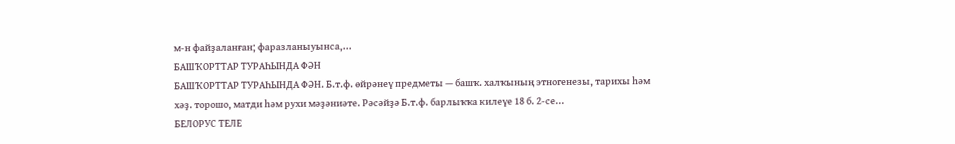м‑н файҙаланған; фаразланыуынса,...
БАШҠОРТТАР ТУРАҺЫНДА ФӘН
БАШҠОРТТАР ТУРАҺЫНДА ФӘН. Б.т.ф. өйрәнеү предметы — башҡ. халҡының этногенезы, тарихы һәм хәҙ. торошо, матди һәм рухи мәҙәниәте. Рәсәйҙә Б.т.ф. барлыҡҡа килеүе 18 б. 2‑се...
БЕЛОРУС ТЕЛЕ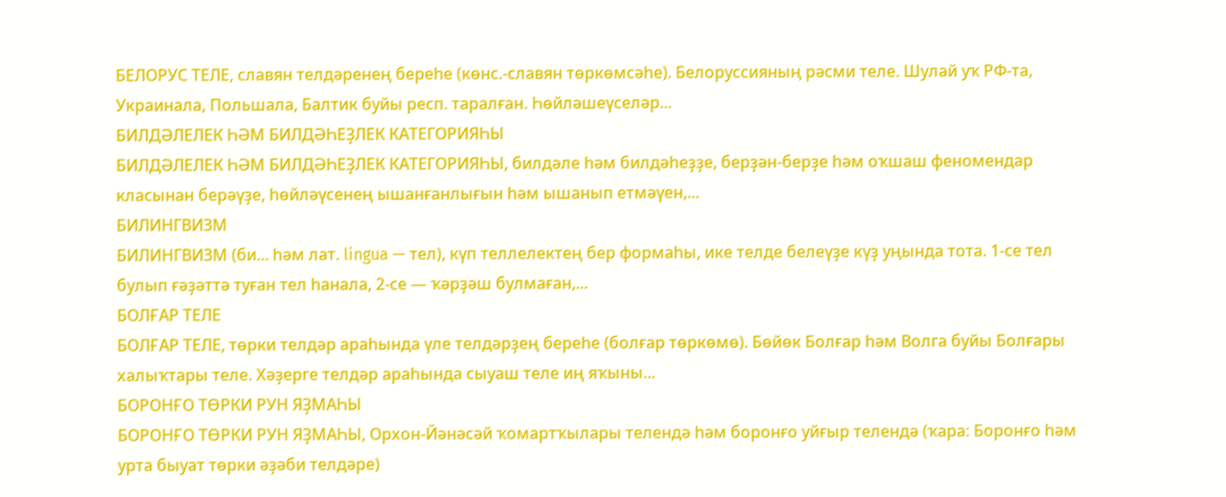БЕЛОРУС ТЕЛЕ, славян телдәренең береһе (көнс.‑славян төркөмсәһе). Белоруссияның рәсми теле. Шулай уҡ РФ‑та, Украинала, Польшала, Балтик буйы респ. таралған. Һөйләшеүселәр...
БИЛДӘЛЕЛЕК ҺӘМ БИЛДӘҺЕҘЛЕК КАТЕГОРИЯҺЫ
БИЛДӘЛЕЛЕК ҺӘМ БИЛДӘҺЕҘЛЕК КАТЕГОРИЯҺЫ, билдәле һәм билдәһеҙҙе, берҙән‑берҙе һәм оҡшаш феномендар класынан берәүҙе, һөйләүсенең ышанғанлығын һәм ышанып етмәүен,...
БИЛИНГВИЗМ
БИЛИНГВИЗМ (би... һәм лат. lingua — тел), күп теллелектең бер формаһы, ике телде белеүҙе күҙ уңында тота. 1‑се тел булып ғәҙәттә туған тел һанала, 2‑се — ҡәрҙәш булмаған,...
БОЛҒАР ТЕЛЕ
БОЛҒАР ТЕЛЕ, төрки телдәр араһында үле телдәрҙең береһе (болғар төркөмө). Бөйөк Болғар һәм Волга буйы Болғары халыҡтары теле. Хәҙерге телдәр араһында сыуаш теле иң яҡыны...
БОРОНҒО ТӨРКИ РУН ЯҘМАҺЫ
БОРОНҒО ТӨРКИ РУН ЯҘМАҺЫ, Орхон-Йәнәсәй ҡомартҡылары телендә һәм боронғо уйғыр телендә (ҡара: Боронғо һәм урта быуат төрки әҙәби телдәре)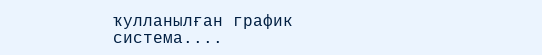ҡулланылған график система....